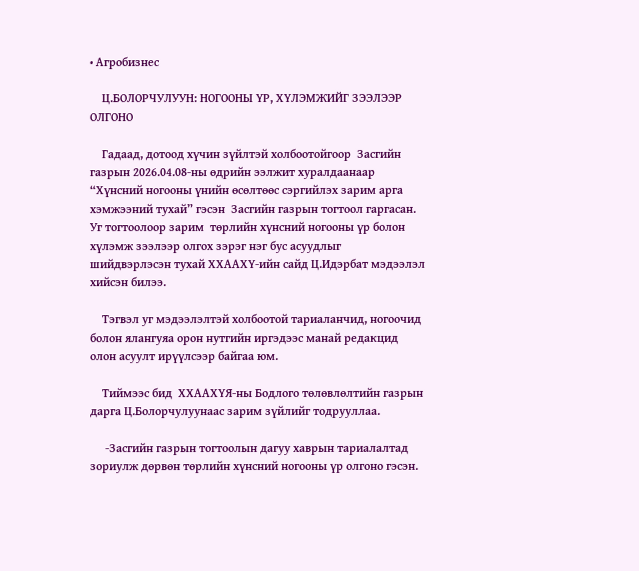• Агробизнес

    Ц.БОЛОРЧУЛУУН: НОГООНЫ ҮР, ХҮЛЭМЖИЙГ ЗЭЭЛЭЭР ОЛГОНО

    Гадаад, дотоод хүчин зүйлтэй холбоотойгоор  Засгийн газрын 2026.04.08-ны өдрийн ээлжит хуралдаанаар “Хүнсний ногооны үнийн өсөлтөөс сэргийлэх зарим арга хэмжээний тухай” гэсэн  Засгийн газрын тогтоол гаргасан. Уг тогтоолоор зарим  төрлийн хүнсний ногооны үр болон хүлэмж зээлээр олгох зэрэг нэг бус асуудлыг  шийдвэрлэсэн тухай ХХААХҮ-ийн сайд Ц.Идэрбат мэдээлэл хийсэн билээ.

    Тэгвэл уг мэдээлэлтэй холбоотой тариаланчид, ногоочид болон ялангуяа орон нутгийн иргэдээс манай редакцид олон асуулт ирүүлсээр байгаа юм.

    Тиймээс бид  ХХААХҮЯ-ны Бодлого төлөвлөлтийн газрын дарга Ц.Болорчулуунаас зарим зүйлийг тодрууллаа.

     -Засгийн газрын тогтоолын дагуу хаврын тариалалтад зориулж дөрвөн төрлийн хүнсний ногооны үр олгоно гэсэн.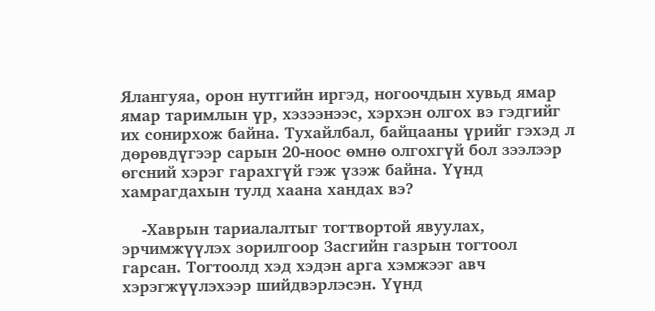Ялангуяа, орон нутгийн иргэд, ногоочдын хувьд ямар ямар таримлын үр, хэзээнээс, хэрхэн олгох вэ гэдгийг их сонирхож байна. Тухайлбал, байцааны үрийг гэхэд л дөрөвдүгээр сарын 20-ноос өмнө олгохгүй бол зээлээр өгсний хэрэг гарахгүй гэж үзэж байна. Үүнд хамрагдахын тулд хаана хандах вэ?

    -Хаврын тариалалтыг тогтвортой явуулах, эрчимжүүлэх зорилгоор Засгийн газрын тогтоол гарсан. Тогтоолд хэд хэдэн арга хэмжээг авч хэрэгжүүлэхээр шийдвэрлэсэн. Үүнд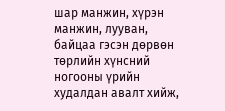шар манжин, хүрэн манжин, лууван, байцаа гэсэн дөрвөн төрлийн хүнсний ногооны үрийн худалдан авалт хийж,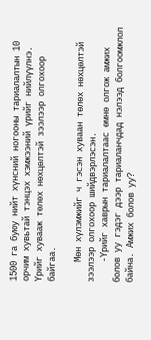1500 га буюу нийт хүнсний ногооны тариалалтын 10 орчим хувьтай тэнцэх хэмжээний үрийг нийлүүлнэ. Үрийг хувааж төлөх нөхцөлтэй зээлээр олгохоор байгаа.

    Мөн хүлэмжийг ч гэсэн хуваан төлөх нөхцөлтэй зээлээр олгохоор шийдвэрлэсэн.
    -Үрийг хаврын тариалалтаас өмнө олгож амжих болов уу гэдэг дээр тариаланчдад нэлээд болгоомжлол байна. Амжих болов уу?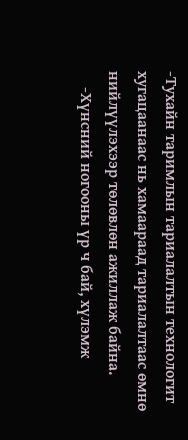-Тухайн таримлын тариалалтын технологит хугацаанаас нь хамаараад тариалалтаас өмнө нийлүүлэхээр төлөвлөн ажиллаж байна.
    -Хүнсний ногооны үр ч бай, хүлэмж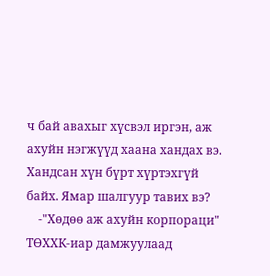ч бай авахыг хүсвэл иргэн, аж ахуйн нэгжүүд хаана хандах вэ. Хандсан хүн бүрт хүртэхгүй байх. Ямар шалгуур тавих вэ?
    -"Хөдөө аж ахуйн корпораци" ТӨХХК-иар дамжуулаад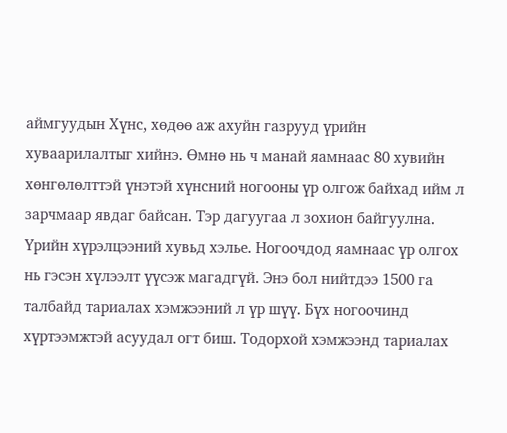аймгуудын Хүнс, хөдөө аж ахуйн газрууд үрийн хуваарилалтыг хийнэ. Өмнө нь ч манай яамнаас 80 хувийн хөнгөлөлттэй үнэтэй хүнсний ногооны үр олгож байхад ийм л зарчмаар явдаг байсан. Тэр дагуугаа л зохион байгуулна. Үрийн хүрэлцээний хувьд хэлье. Ногоочдод яамнаас үр олгох нь гэсэн хүлээлт үүсэж магадгүй. Энэ бол нийтдээ 1500 га талбайд тариалах хэмжээний л үр шүү. Бүх ногоочинд хүртээмжтэй асуудал огт биш. Тодорхой хэмжээнд тариалах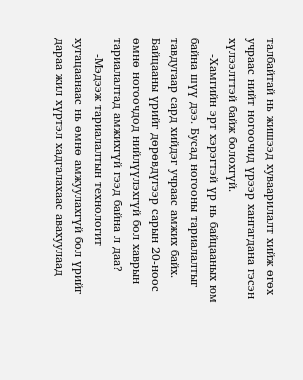талбайтай нь жишээд хуваарилалт хийж өгөх учраас нийт ногоочид үрээр хангагдана гэсэн хүлээлттэй байж болохгүй.
    -Хамгийн эрт хэрэгтэй үр нь байцааных юм байна шүү дээ. Бусад ногооны тариалалтыг тавдугаар сард хийдэг учраас амжих байх. Байцааны үрийг дөрөвдүгээр сарын 20-ноос өмнө ногоочдод нийлүүлэхгүй бол хаврын тариалалтад амжихгүй гээд байна л даа?
    -Мэдээж тариалалтын технологит хугацаанаас нь өмнө амжуулахгүй бол үрийг дараа жил хүртэл хадгалахаас авахуулаад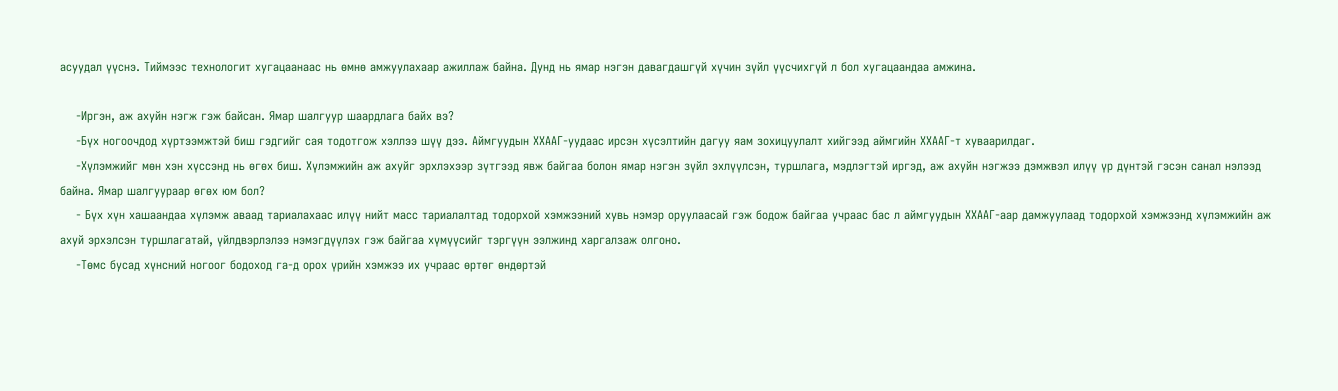асуудал үүснэ. Тиймээс технологит хугацаанаас нь өмнө амжуулахаар ажиллаж байна. Дунд нь ямар нэгэн давагдашгүй хүчин зүйл үүсчихгүй л бол хугацаандаа амжина.

    -Иргэн, аж ахуйн нэгж гэж байсан. Ямар шалгуур шаардлага байх вэ?
    -Бүх ногоочдод хүртээмжтэй биш гэдгийг сая тодотгож хэллээ шүү дээ. Аймгуудын ХХААГ-уудаас ирсэн хүсэлтийн дагуу яам зохицуулалт хийгээд аймгийн ХХААГ-т хуваарилдаг.
    -Хүлэмжийг мөн хэн хүссэнд нь өгөх биш. Хүлэмжийн аж ахуйг эрхлэхээр зүтгээд явж байгаа болон ямар нэгэн зүйл эхлүүлсэн, туршлага, мэдлэгтэй иргэд, аж ахуйн нэгжээ дэмжвэл илүү үр дүнтэй гэсэн санал нэлээд байна. Ямар шалгуураар өгөх юм бол?
    - Бүх хүн хашаандаа хүлэмж аваад тариалахаас илүү нийт масс тариалалтад тодорхой хэмжээний хувь нэмэр оруулаасай гэж бодож байгаа учраас бас л аймгуудын ХХААГ-аар дамжуулаад тодорхой хэмжээнд хүлэмжийн аж ахуй эрхэлсэн туршлагатай, үйлдвэрлэлээ нэмэгдүүлэх гэж байгаа хүмүүсийг тэргүүн ээлжинд харгалзаж олгоно.
    -Төмс бусад хүнсний ногоог бодоход га-д орох үрийн хэмжээ их учраас өртөг өндөртэй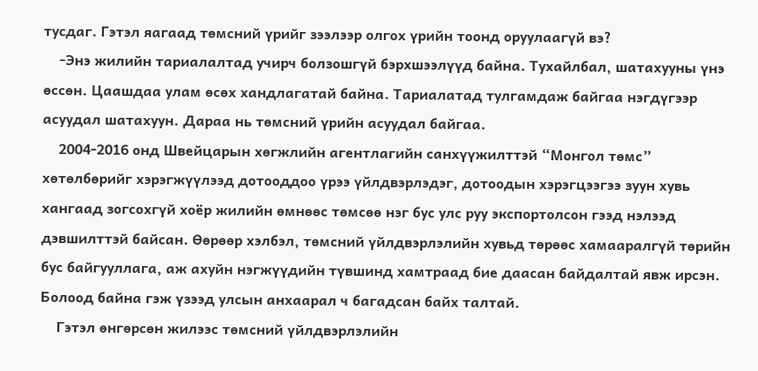тусдаг. Гэтэл яагаад төмсний үрийг зээлээр олгох үрийн тоонд оруулаагүй вэ?
    -Энэ жилийн тариалалтад учирч болзошгүй бэрхшээлүүд байна. Тухайлбал, шатахууны үнэ өссөн. Цаашдаа улам өсөх хандлагатай байна. Тариалатад тулгамдаж байгаа нэгдүгээр асуудал шатахуун. Дараа нь төмсний үрийн асуудал байгаа.
    2004-2016 онд Швейцарын хөгжлийн агентлагийн санхүүжилттэй “Монгол төмс” хөтөлбөрийг хэрэгжүүлээд дотооддоо үрээ үйлдвэрлэдэг, дотоодын хэрэгцээгээ зуун хувь хангаад зогсохгүй хоёр жилийн өмнөөс төмсөө нэг бус улс руу экспортолсон гээд нэлээд дэвшилттэй байсан. Өөрөөр хэлбэл, төмсний үйлдвэрлэлийн хувьд төрөөс хамааралгүй төрийн бус байгууллага, аж ахуйн нэгжүүдийн түвшинд хамтраад бие даасан байдалтай явж ирсэн. Болоод байна гэж үзээд улсын анхаарал ч багадсан байх талтай.
    Гэтэл өнгөрсөн жилээс төмсний үйлдвэрлэлийн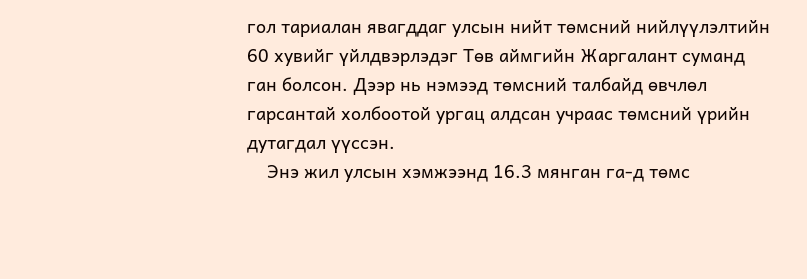гол тариалан явагддаг улсын нийт төмсний нийлүүлэлтийн 60 хувийг үйлдвэрлэдэг Төв аймгийн Жаргалант суманд ган болсон. Дээр нь нэмээд төмсний талбайд өвчлөл гарсантай холбоотой ургац алдсан учраас төмсний үрийн дутагдал үүссэн.
    Энэ жил улсын хэмжээнд 16.3 мянган га-д төмс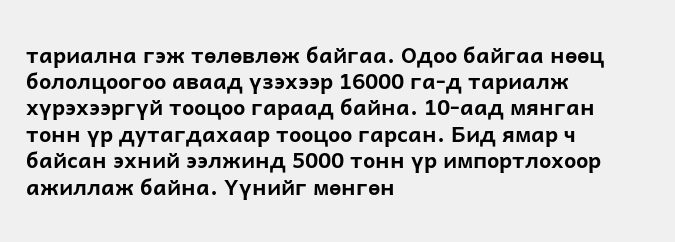тариална гэж төлөвлөж байгаа. Одоо байгаа нөөц бололцоогоо аваад үзэхээр 16000 га-д тариалж хүрэхээргүй тооцоо гараад байна. 10-аад мянган тонн үр дутагдахаар тооцоо гарсан. Бид ямар ч байсан эхний ээлжинд 5000 тонн үр импортлохоор ажиллаж байна. Үүнийг мөнгөн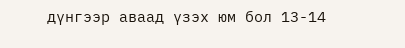дүнгээр аваад үзэх юм бол 13-14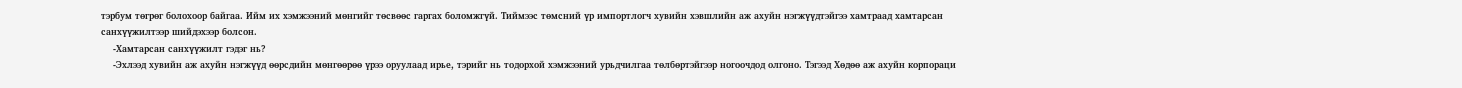тэрбум төгрөг болохоор байгаа. Ийм их хэмжээний мөнгийг төсвөөс гаргах боломжгүй. Тиймээс төмсний үр импортлогч хувийн хэвшлийн аж ахуйн нэгжүүдтэйгээ хамтраад хамтарсан санхүүжилтээр шийдэхээр болсон.
    -Хамтарсан санхүүжилт гэдэг нь?
    -Эхлээд хувийн аж ахуйн нэгжүүд өөрсдийн мөнгөөрөө үрээ оруулаад ирье, тэрийг нь тодорхой хэмжээний урьдчилгаа төлбөртэйгээр ногоочдод олгоно. Тэгээд Хөдөө аж ахуйн корпораци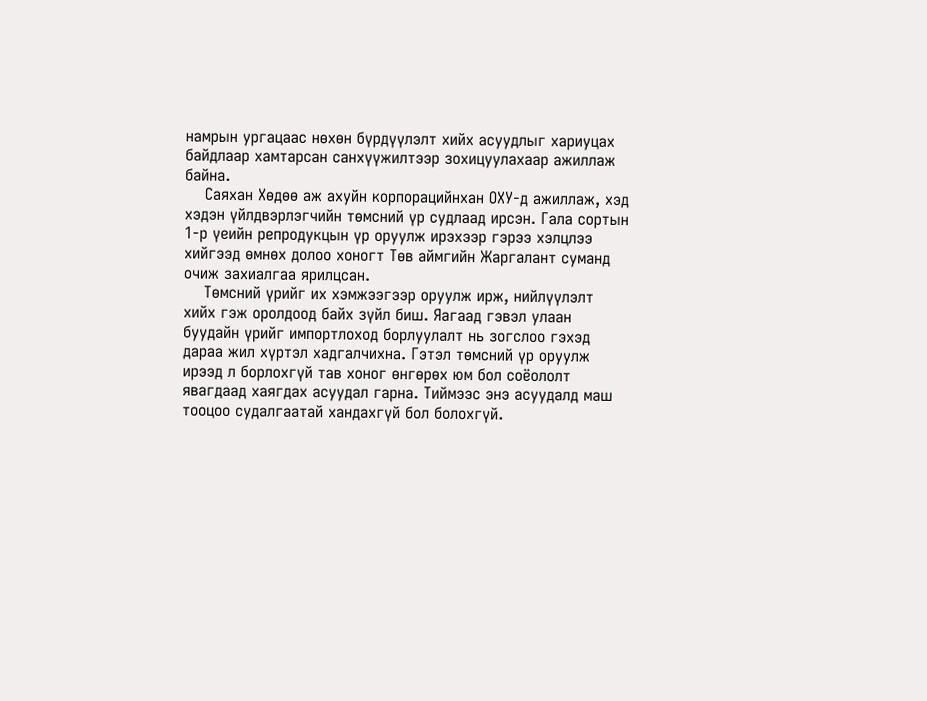намрын ургацаас нөхөн бүрдүүлэлт хийх асуудлыг хариуцах байдлаар хамтарсан санхүүжилтээр зохицуулахаар ажиллаж байна.
    Саяхан Хөдөө аж ахуйн корпорацийнхан ОХУ-д ажиллаж, хэд хэдэн үйлдвэрлэгчийн төмсний үр судлаад ирсэн. Гала сортын 1-р үеийн репродукцын үр оруулж ирэхээр гэрээ хэлцлээ хийгээд өмнөх долоо хоногт Төв аймгийн Жаргалант суманд очиж захиалгаа ярилцсан.
    Төмсний үрийг их хэмжээгээр оруулж ирж, нийлүүлэлт хийх гэж оролдоод байх зүйл биш. Яагаад гэвэл улаан буудайн үрийг импортлоход борлуулалт нь зогслоо гэхэд дараа жил хүртэл хадгалчихна. Гэтэл төмсний үр оруулж ирээд л борлохгүй тав хоног өнгөрөх юм бол соёололт явагдаад хаягдах асуудал гарна. Тиймээс энэ асуудалд маш тооцоо судалгаатай хандахгүй бол болохгүй.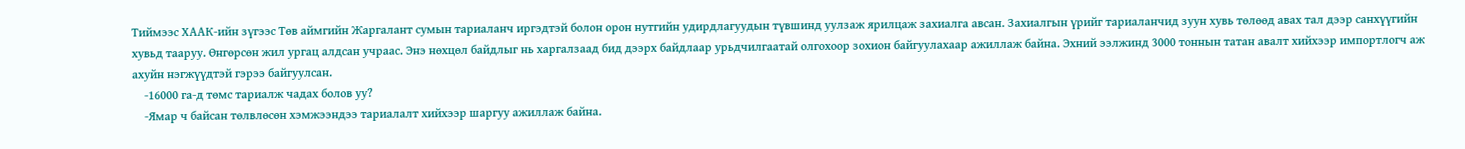Тиймээс ХААК-ийн зүгээс Төв аймгийн Жаргалант сумын тариаланч иргэдтэй болон орон нутгийн удирдлагуудын түвшинд уулзаж ярилцаж захиалга авсан. Захиалгын үрийг тариаланчид зуун хувь төлөөд авах тал дээр санхүүгийн хувьд тааруу. Өнгөрсөн жил ургац алдсан учраас. Энэ нөхцөл байдлыг нь харгалзаад бид дээрх байдлаар урьдчилгаатай олгохоор зохион байгуулахаар ажиллаж байна. Эхний ээлжинд 3000 тоннын татан авалт хийхээр импортлогч аж ахуйн нэгжүүдтэй гэрээ байгуулсан.
    -16000 га-д төмс тариалж чадах болов уу?
    -Ямар ч байсан төлвлөсөн хэмжээндээ тариалалт хийхээр шаргуу ажиллаж байна.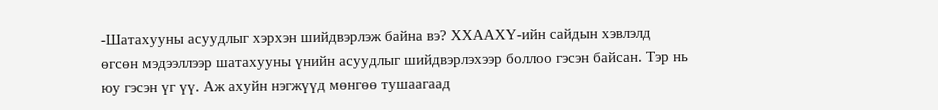-Шатахууны асуудлыг хэрхэн шийдвэрлэж байна вэ? ХХААХҮ-ийн сайдын хэвлэлд өгсөн мэдээллээр шатахууны үнийн асуудлыг шийдвэрлэхээр боллоо гэсэн байсан. Тэр нь юу гэсэн үг үү. Аж ахуйн нэгжүүд мөнгөө тушаагаад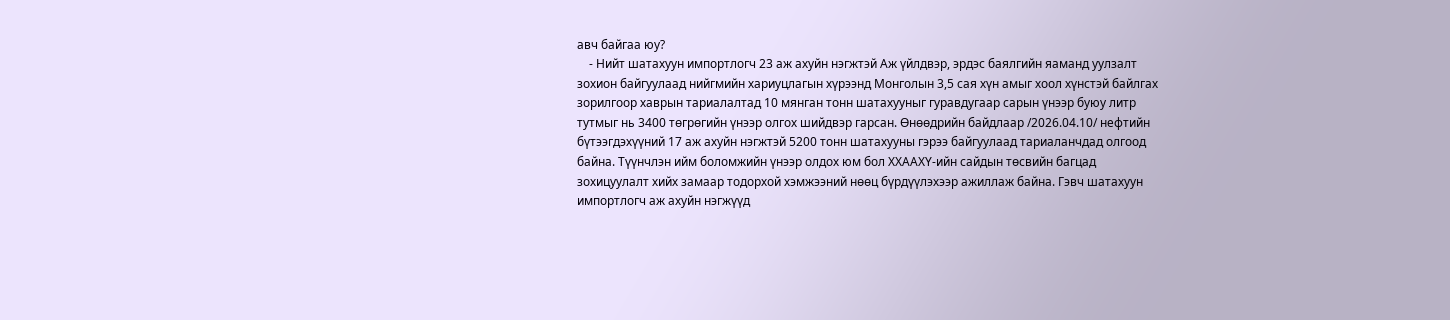авч байгаа юу?
    - Нийт шатахуун импортлогч 23 аж ахуйн нэгжтэй Аж үйлдвэр, эрдэс баялгийн яаманд уулзалт зохион байгуулаад нийгмийн хариуцлагын хүрээнд Монголын 3,5 сая хүн амыг хоол хүнстэй байлгах зорилгоор хаврын тариалалтад 10 мянган тонн шатахууныг гуравдугаар сарын үнээр буюу литр тутмыг нь 3400 төгрөгийн үнээр олгох шийдвэр гарсан. Өнөөдрийн байдлаар /2026.04.10/ нефтийн бүтээгдэхүүний 17 аж ахуйн нэгжтэй 5200 тонн шатахууны гэрээ байгуулаад тариаланчдад олгоод байна. Түүнчлэн ийм боломжийн үнээр олдох юм бол ХХААХҮ-ийн сайдын төсвийн багцад зохицуулалт хийх замаар тодорхой хэмжээний нөөц бүрдүүлэхээр ажиллаж байна. Гэвч шатахуун импортлогч аж ахуйн нэгжүүд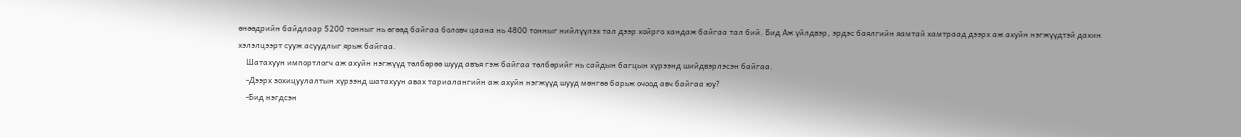өнөөдрийн байдлаар 5200 тонныг нь өгөөд байгаа боловч цаана нь 4800 тонныг нийлүүлэх тал дээр хойрго хандаж байгаа тал бий. Бид Аж үйлдвэр, эрдэс баялгийн яамтай хамтраад дээрх аж ахуйн нэгжүүдтэй дахин хэлэлцээрт сууж асуудлыг ярьж байгаа.
    Шатахуун импортлогч аж ахуйн нэгжүүд төлбөрөө шууд авъя гэж байгаа төлбөрийг нь сайдын багцын хүрээнд шийдвэрлэсэн байгаа.
    -Дээрх зохицуулалтын хүрээнд шатахуун авах тариалангийн аж ахуйн нэгжүүд шууд мөнгөө барьж очоод авч байгаа юу?
    -Бид нэгдсэн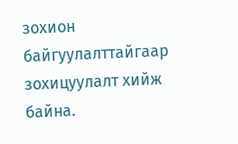зохион байгуулалттайгаар зохицуулалт хийж байна.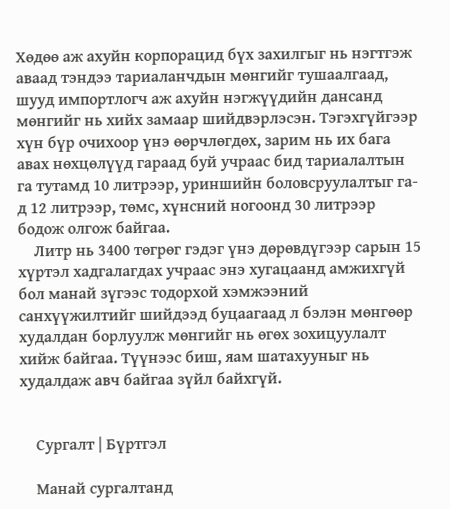Хөдөө аж ахуйн корпорацид бүх захилгыг нь нэгтгэж аваад тэндээ тариаланчдын мөнгийг тушаалгаад, шууд импортлогч аж ахуйн нэгжүүдийн дансанд мөнгийг нь хийх замаар шийдвэрлэсэн. Тэгэхгүйгээр хүн бүр очихоор үнэ өөрчлөгдөх, зарим нь их бага авах нөхцөлүүд гараад буй учраас бид тариалалтын га тутамд 10 литрээр, уриншийн боловсруулалтыг га-д 12 литрээр, төмс, хүнсний ногоонд 30 литрээр бодож олгож байгаа.
    Литр нь 3400 төгрөг гэдэг үнэ дөрөвдүгээр сарын 15 хүртэл хадгалагдах учраас энэ хугацаанд амжихгүй бол манай зүгээс тодорхой хэмжээний санхүүжилтийг шийдээд буцаагаад л бэлэн мөнгөөр худалдан борлуулж мөнгийг нь өгөх зохицуулалт хийж байгаа. Түүнээс биш, яам шатахууныг нь худалдаж авч байгаа зүйл байхгүй.


    Сургалт | Бүртгэл

    Манай сургалтанд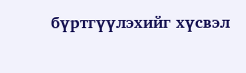бүртгүүлэхийг хүсвэл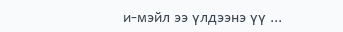и-мэйл ээ үлдээнэ үү ...